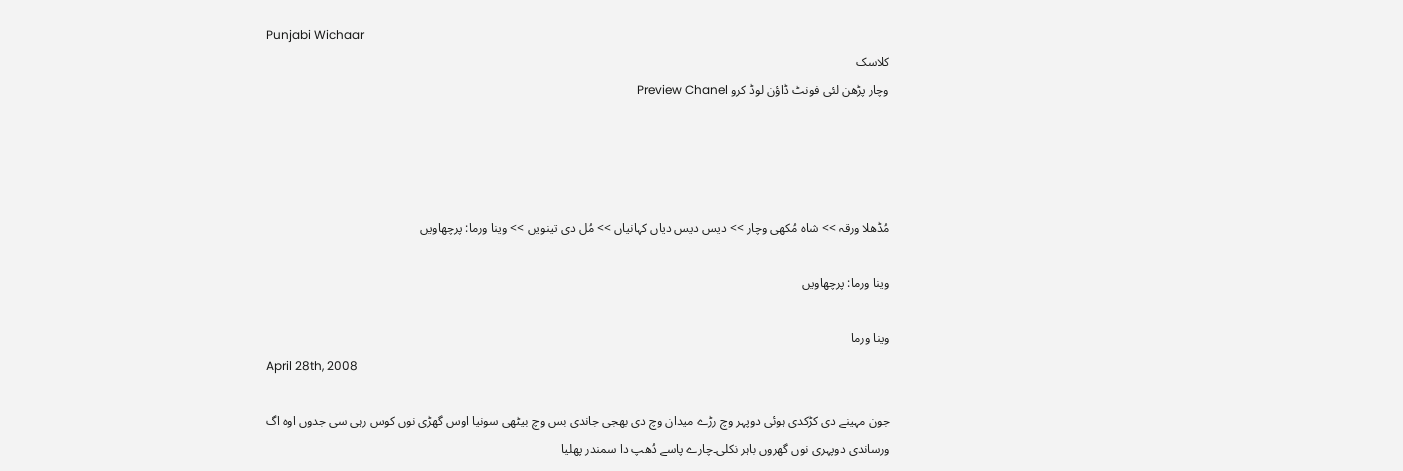Punjabi Wichaar
کلاسک
وچار پڑھن لئی فونٹ ڈاؤن لوڈ کرو Preview Chanel




مُڈھلا ورقہ >> شاہ مُکھی وچار >> دیس دیس دیاں کہانیاں >> مُل دی تینویں >> وینا ورما: پرچھاویں

وینا ورما: پرچھاویں

وینا ورما
April 28th, 2008

جون مہینے دی کڑکدی ہوئی دوپہر وچ رڑے میدان وچ دی بھجی جاندی بس وچ بیٹھی سونیا اوس گھڑی نوں کوس رہی سی جدوں اوہ اگ ورساندی دوپہری نوں گھروں باہر نکلی۔چارے پاسے دُھپ دا سمندر پھلیا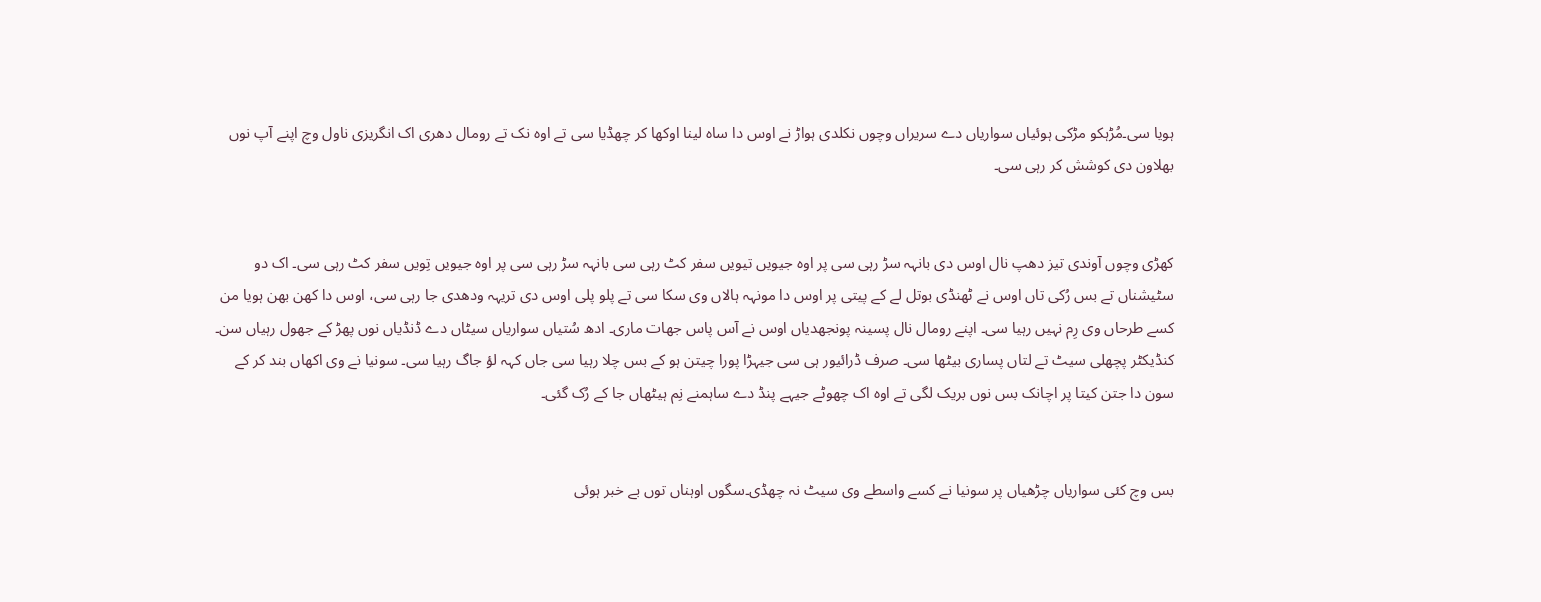ہویا سی۔مُڑہکو مڑکی ہوئیاں سواریاں دے سریراں وچوں نکلدی ہواڑ نے اوس دا ساہ لینا اوکھا کر چھڈیا سی تے اوہ نک تے رومال دھری اک انگریزی ناول وچ اپنے آپ نوں بھلاون دی کوشش کر رہی سی۔


کھڑی وچوں آوندی تیز دھپ نال اوس دی بانہہ سڑ رہی سی پر اوہ جیویں تیویں سفر کٹ رہی سی بانہہ سڑ رہی سی پر اوہ جیویں تِویں سفر کٹ رہی سی۔ اک دو سٹیشناں تے بس رُکی تاں اوس نے ٹھنڈی بوتل لے کے پیتی پر اوس دا مونہہ ہالاں وی سکا سی تے پلو پلی اوس دی تریہہ ودھدی جا رہی سی، اوس دا کھن بھن ہویا من کسے طرحاں وی رِم نہیں رہیا سی۔ اپنے رومال نال پسینہ پونجھدیاں اوس نے آس پاس جھات ماری۔ ادھ سُتیاں سواریاں سیٹاں دے ڈنڈیاں نوں پھڑ کے جھول رہیاں سن۔ کنڈیکٹر پچھلی سیٹ تے لتاں پساری بیٹھا سی۔ صرف ڈرائیور ہی سی جیہڑا پورا چیتن ہو کے بس چلا رہیا سی جاں کہہ لؤ جاگ رہیا سی۔ سونیا نے وی اکھاں بند کر کے سون دا جتن کیتا پر اچانک بس نوں بریک لگی تے اوہ اک چھوٹے جیہے پنڈ دے ساہمنے نِم ہیٹھاں جا کے رُک گئی۔


بس وچ کئی سواریاں چڑھیاں پر سونیا نے کسے واسطے وی سیٹ نہ چھڈی۔سگوں اوہناں توں بے خبر ہوئی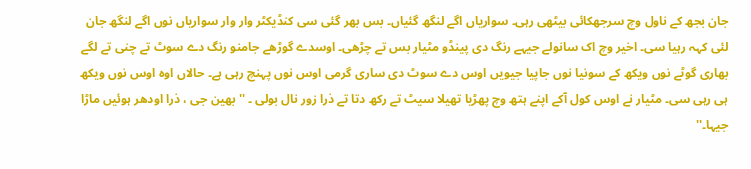جان بجھ کے ناول وچ سرجھکائی بیٹھی رہی۔ سواریاں اگے لنگھ گئیاں۔ بس بھر گئی سی کنڈیکٹر وار وار سواریاں نوں اگے لنگھ جان لئی کہہ رہیا سی۔ اخیر وچ اک سانولے جیہے رنگ دی پینڈو مٹیار بس تے چڑھی۔ اوسدے گوڑھے جامنو رنگ دے سوٹ تے چنی تے لگے بھاری گوٹے نوں ویکھ کے سونیا نوں جاپیا جیویں اوس دے سوٹ دی ساری گرمی اوس نوں پہنچ رہی ہے۔ حالاں اوہ اوس نوں ویکھ ہی رہی سی۔ مٹیار نے اوس کول آکے اپنے ہتھ وچ پھڑیا تھیلا سیٹ تے رکھ دتا تے ذرا زور نال بولی ۔ '' بھین جی ، ذرا اودھر ہوئیں ماڑا جیہا۔''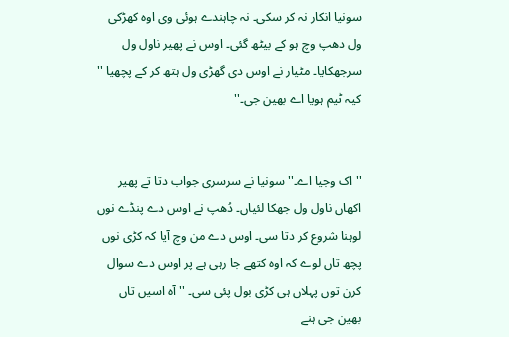سونیا انکار نہ کر سکی۔ نہ چاہندے ہوئی وی اوہ کھڑکی ول دھپ وچ ہو کے بیٹھ گئی۔ اوس نے پھیر ناول ول سرجھکایا۔ مٹیار نے اوس دی گھڑی ول ہتھ کر کے پچھیا '' کیہ ٹیم ہویا اے بھین جی۔''


'' اک وجیا اے۔'' سونیا نے سرسری جواب دتا تے پھیر اکھاں ناول ول جھکا لئیاں۔ دُھپ نے اوس دے پنڈے نوں لوہنا شروع کر دتا سی۔ اوس دے من وچ آیا کہ کڑی نوں پچھ تاں لوے کہ اوہ کتھے جا رہی ہے پر اوس دے سوال کرن توں پہلاں ہی کڑی بول پئی سی۔ '' آہ اسیں تاں بھین جی ہنے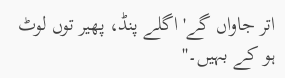اتر جاواں گے' اگلے پنڈ، پھیر توں لوٹ ہو کے بہیں۔''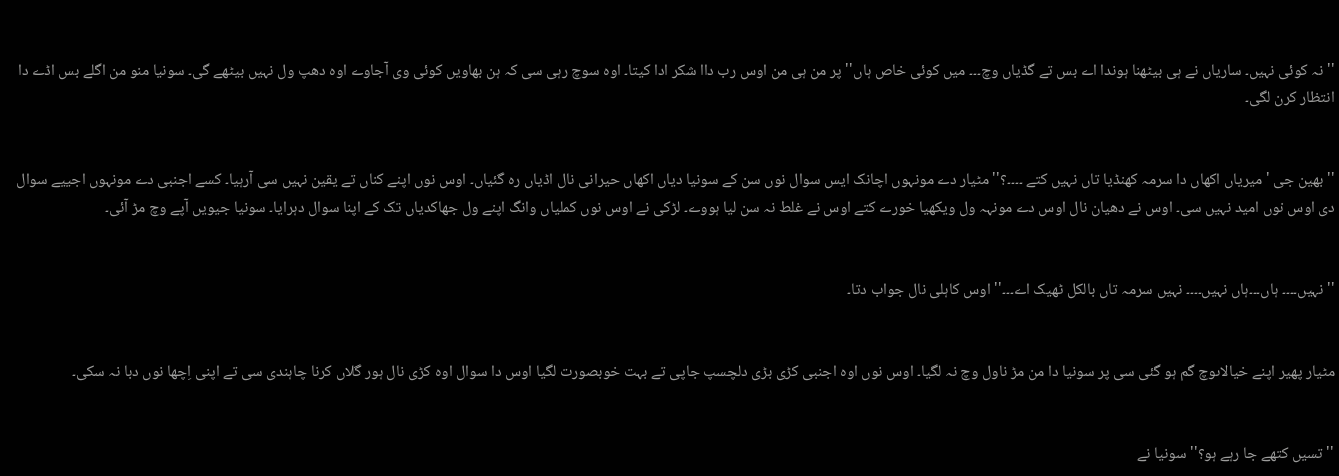'' نہ کوئی نہیں۔ ساریاں نے ہی بیٹھنا ہوندا اے بس تے گڈیاں وچ۔۔۔ میں کوئی خاص ہاں'' پر من ہی من اوس رب داا شکر ادا کیتا۔ اوہ سوچ رہی سی کہ ہن بھاویں کوئی وی آجاوے اوہ دھپ ول نہیں بیٹھے گی۔ سونیا منو من اگلے بس اڈے دا انتظار کرن لگی۔


'' بھین جی ' میریاں اکھاں دا سرمہ کھنڈیا تاں نہیں کتے ۔۔۔۔؟'' مٹیار دے مونہوں اچانک ایس سوال نوں سن کے سونیا دیاں اکھاں حیرانی نال اڈیاں رہ گئیاں۔ اوس نوں اپنے کناں تے یقین نہیں سی آرہیا۔ کسے اجنبی دے مونہوں اجییے سوال دی اوس نوں امید نہیں سی۔ اوس نے دھیان نال اوس دے مونہہ ول ویکھیا خورے کتے اوس نے غلط نہ سن لیا ہووے۔ لڑکی نے اوس نوں کملیاں وانگ اپنے ول جھاکدیاں تک کے اپنا سوال دہرایا۔ سونیا جیویں آپے وچ مڑ آئی۔


'' نہیں۔۔۔۔ ہاں۔۔۔ہاں نہیں۔۔۔۔ نہیں سرمہ تاں بالکل ٹھیک اے۔۔۔'' اوس کاہلی نال جواب دتا۔


مٹیار پھیر اپنے خیالاںوچ گم ہو گئی سی پر سونیا دا من مڑ ناول وچ نہ لگیا۔ اوس نوں اوہ اجنبی کڑی بڑی دلچسپ جاپی تے بہت خوبصورت لگیا اوس دا سوال اوہ کڑی نال ہور گلاں کرنا چاہندی سی تے اپنی اِچھا نوں دبا نہ سکی۔


'' تسیں کتھے جا رہے ہو؟'' سونیا نے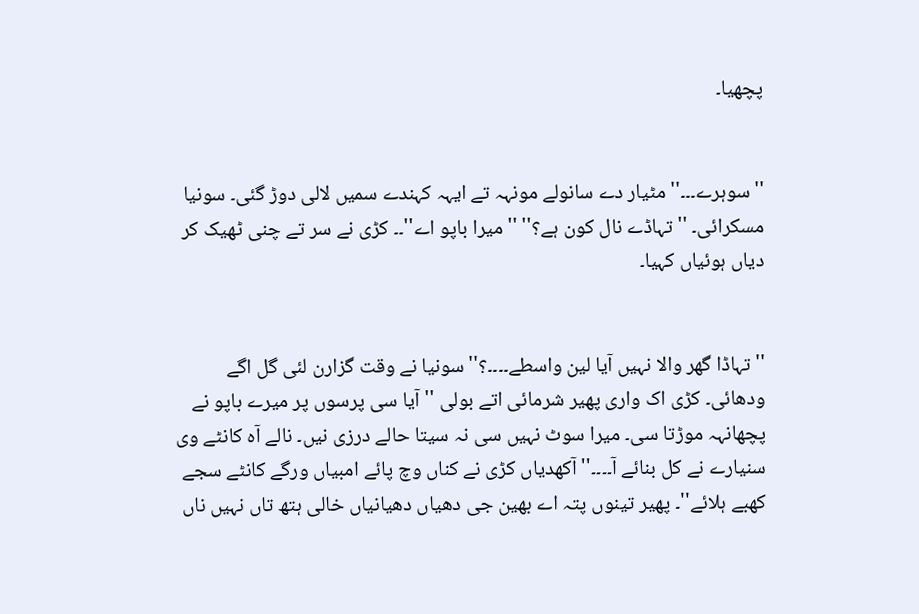پچھیا۔


'' سوہرے۔۔۔'' مٹیار دے سانولے مونہہ تے ایہہ کہندے سمیں لالی دوڑ گئی۔ سونیا مسکرائی۔ '' تہاڈے نال کون ہے؟'' '' میرا باپو اے''۔۔ کڑی نے سر تے چنی ٹھیک کر دیاں ہوئیاں کہیا۔


'' تہاڈا گھر والا نہیں آیا لین واسطے۔۔۔۔؟'' سونیا نے وقت گزارن لئی گل اگے ودھائی۔ کڑی اک واری پھیر شرمائی اتے بولی '' آیا سی پرسوں پر میرے باپو نے پچھانہہ موڑتا سی۔ میرا سوٹ نہیں سی نہ سیتا حالے درزی نیں۔ نالے آہ کانٹے وی سنیارے نے کل بنائے آ۔۔۔۔'' آکھدیاں کڑی نے کناں وچ پائے امبیاں ورگے کانٹے سجے کھبے ہلائے''۔ پھیر تینوں پتہ اے بھین جی دھیاں دھیانیاں خالی ہتھ تاں نہیں ناں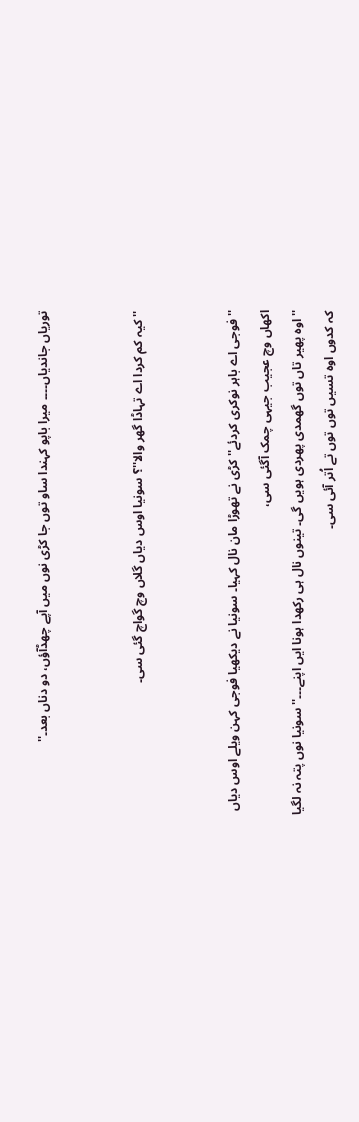توریاں جاندیاں۔۔۔۔ میرا باپو کہندا ساو توں جا کڑی نوں میں آپے چھڈآؤں، دو دناں بعد۔''


'' کیہ کم کردا اے تہاڈا گھر والا''؟ سونیا اوس دیاں گلاں وچ گواچ گئی سی۔


'' فوجی اے باہر نوکری کردئے'' کڑی نے تھوڑا مان نال کہیا۔ سونیا نے دیکھیا فوجی کہن ویلے اوس دیاں اکھاں وچ عجیب جیہی چمک آگئی سی،
'' اوہ پھیر تاں توں گھمدی پھردی ہویں گی۔ تینوں نال ہی رکھدا ہونا ایں اپنے۔۔۔'' سونیا نوں پتہ نہ لگیا کہ کدوں اوہ تسیں توں توں تے اُتر آئی سی۔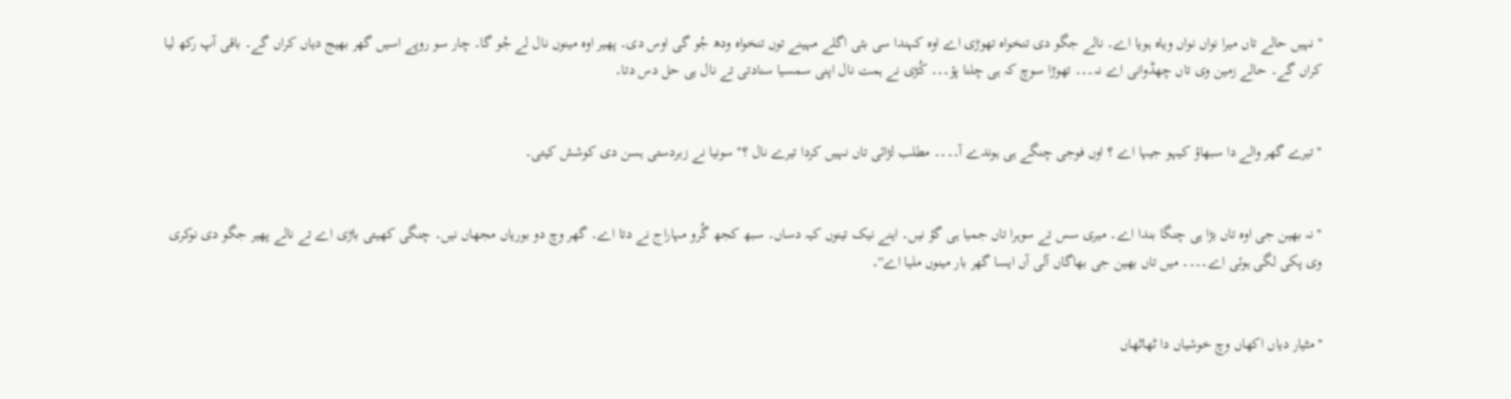'' نہیں حالے تاں میرا نواں نواں ویاہ ہویا اے۔ نالے جگو دی تنخواہ تھوڑی اے اوہ کہندا سی بئی اگلے مہینے توں تنخواہ ودھ جُو گی اوس دی۔ پھیر اوہ مینوں نال لے جُو گا۔ چار سو روپے اسیں گھر بھیج دیاں کراں گے۔ باقی آپ رکھ لیا کراں گے۔ حالے زمین وی تاں چھڈوانی اے نہ۔۔۔ تھوڑا سوچ کہ ہی چلنا پؤ۔۔۔ کُڑی نے ہمت نال اپنی سمسیا سنادتی تے نال ہی حل دس دتا۔


'' تیرے گھر والے دا سبھاؤ کیہو جیہا اے ؟ اوں فوجی چنگے ہی ہوندے آ۔۔۔۔ مطلب لڑائی تاں نہیں کردا تیرے نال ؟'' سونیا نے زبردستی ہسن دی کوشش کیتی۔


'' نہ بھین جی اوہ تاں بڑا ہی چنگا بندا اے۔ میری سس تے سوہرا تاں جمیا ہی گؤ نیں۔ اینے نیک تینوں کیہ دساں۔ سبھ کجھ گُرو مہاراج نے دتا اے۔ گھر وچ دو بوریاں مجھاں نیں۔ چنگی کھیتی باڑی اے تے نالے پھیر جگو دی نوکری وی پکی لگی ہوئی اے۔۔۔۔ میں تاں بھین جی بھاگاں آلی آں ایسا گھر بار مینوں ملیا اے''۔


''مٹیار دیاں اکھاں وچ خوشیاں دا ٹھاٹھاں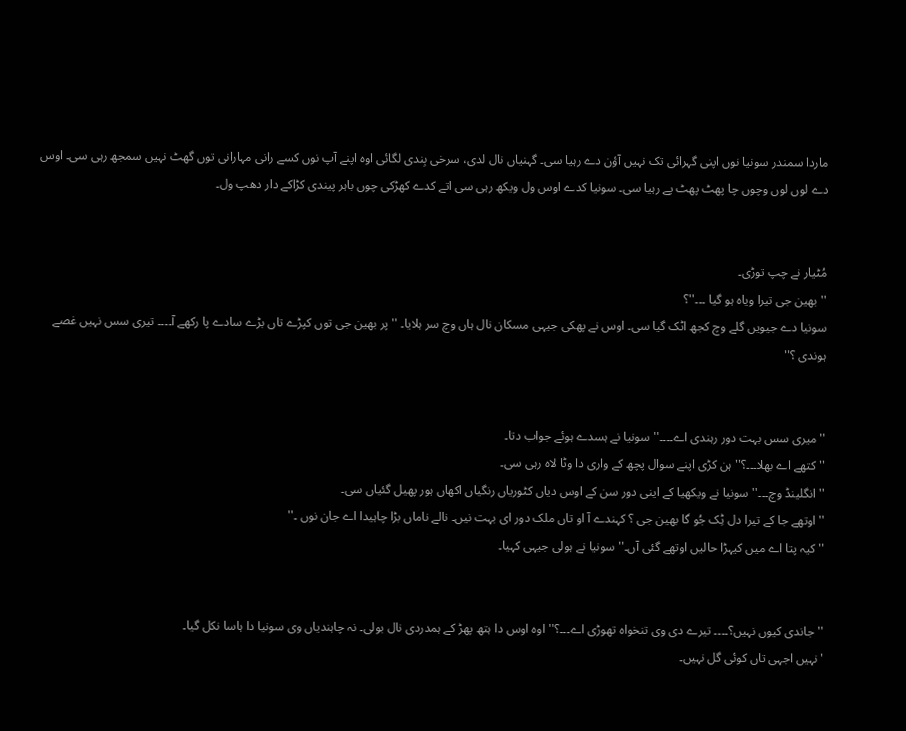ماردا سمندر سونیا نوں اپنی گہرائی تک نہیں آؤن دے رہیا سی۔ گہنیاں نال لدی، سرخی بِندی لگائی اوہ اپنے آپ نوں کسے رانی مہارانی توں گھٹ نہیں سمجھ رہی سی۔ اوس دے لوں لوں وچوں چا پھٹ پھٹ پے رہیا سی۔ سونیا کدے اوس ول ویکھ رہی سی اتے کدے کھڑکی چوں باہر پیندی کڑاکے دار دھپ ول۔


مُٹیار نے چپ توڑی۔
'' بھین جی تیرا ویاہ ہو گیا ۔۔۔''؟
سونیا دے جیویں گلے وچ کجھ اٹک گیا سی۔ اوس نے پھکی جیہی مسکان نال ہاں وچ سر ہلایا۔ '' پر بھین جی توں کپڑے تاں بڑے سادے پا رکھے آ۔۔۔۔ تیری سس نہیں غصے ہوندی ؟''


'' میری سس بہت دور رہندی اے۔۔۔۔'' سونیا نے ہسدے ہوئے جواب دتا۔
'' کتھے اے بھلا۔۔۔؟'' ہن کڑی اپنے سوال پچھ کے واری دا وٹا لاہ رہی سی۔
'' انگلینڈ وچ۔۔۔'' سونیا نے ویکھیا کے اینی دور سن کے اوس دیاں کٹوریاں رنگیاں اکھاں ہور پھیل گئیاں سی۔
'' اوتھے جا کے تیرا دل ٹِک جُو گا بھین جی ؟ کہندے آ او تاں ملک دور ای بہت نیں۔ نالے ناماں بڑا چاہیدا اے جان نوں ۔''
'' کیہ پتا اے میں کیہڑا حالیں اوتھے گئی آں۔'' سونیا نے ہولی جیہی کہیا۔


'' جاندی کیوں نہیں؟۔۔۔۔ تیرے دی وی تنخواہ تھوڑی اے۔۔۔؟'' اوہ اوس دا ہتھ پھڑ کے ہمدردی نال بولی۔ نہ چاہندیاں وی سونیا دا ہاسا نکل گیا۔
' نہیں اجہی تاں کوئی گل نہیں۔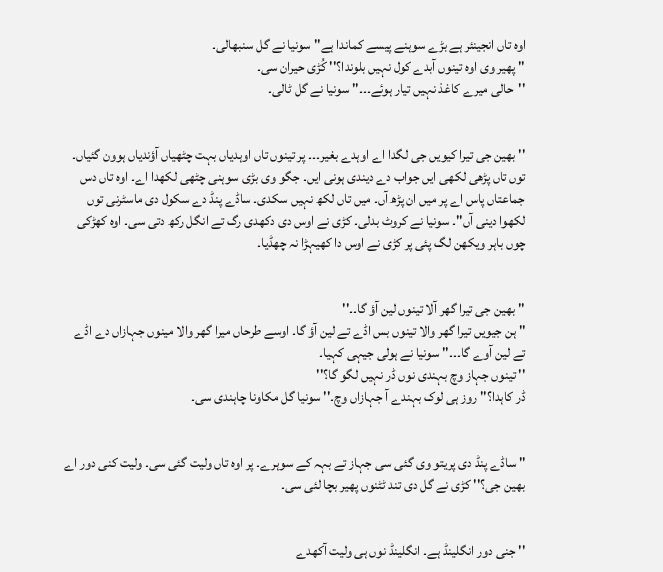اوہ تاں انجینئر ہے بڑے سوہنے پیسے کماندا ہے'' سونیا نے گل سنبھالی۔
'' پھیر وی اوہ تینوں آبدے کول نہیں بلوندا؟'' کُڑی حیران سی۔
''حالی میرے کاغذ نہیں تیار ہوئے۔۔۔'' سونیا نے گل ٹالی۔


'' بھین جی تیرا کیویں جی لگدا اے اوہدے بغیر۔۔۔ پر تینوں تاں اوہدیاں بہت چٹھیاں آؤندیاں ہوون گئیاں۔ توں تاں پڑھی لکھی ایں جواب دے دیندی ہونی ایں۔ جگو وی بڑی سوہنی چٹھی لکھدا اے۔ اوہ تاں دس جماعتاں پاس اے پر میں ان پڑھ آں۔ میں تاں لکھ نہیں سکدی۔ ساڈے پنڈ دے سکول دی ماسٹرنی توں لکھوا دینی آں''۔ سونیا نے کروٹ بدلی۔ کڑی نے اوس دی دکھدی رگ تے انگل رکھ دتی سی۔ اوہ کھڑکی چوں باہر ویکھن لگ پئی پر کڑی نے اوس دا کھیہڑا نہ چھڈیا۔


'' بھین جی تیرا گھر آلا تینوں لین آؤ گا۔۔''
'' ہن جیویں تیرا گھر والا تینوں بس اڈے تے لین آؤ گا۔ اوسے طرحاں میرا گھر والا مینوں جہازاں دے اڈے تے لین آوے گا۔۔۔'' سونیا نے ہولی جیہی کہیا۔
'' تینوں جہاز وچ بہندی نوں ڈر نہیں لگو گا؟''
ڈر کاہدا؟'' روز ہی لوک بہندے آ جہازاں وچ۔'' سونیا گل مکاونا چاہندی سی۔


'' ساڈے پنڈ دی پریتو وی گئی سی جہاز تے بہہ کے سوہرے۔ پر اوہ تاں ولیت گئی سی۔ ولیت کنی دور اے بھین جی؟'' کڑی نے گل دی تند ٹٹنوں پھیر بچا لئی سی۔


'' جنی دور انگلینڈ ہے۔ انگلینڈ نوں ہی ولیت آکھدے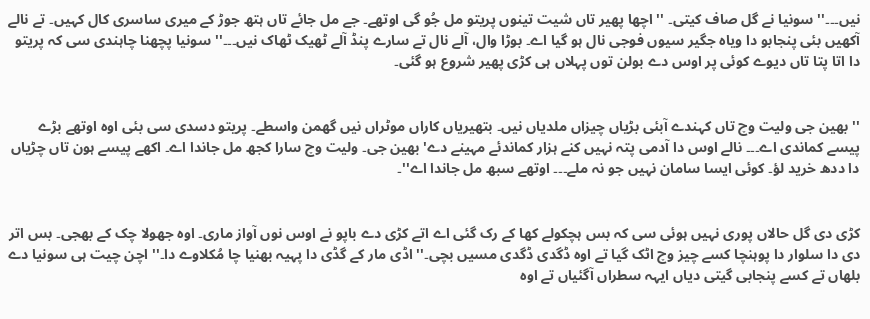نیں۔۔۔'' سونیا نے گل صاف کیتی۔ '' اچھا پھیر تاں شیت تینوں پریتو مل جُو گی اوتھے۔ جے مل جائے تاں ہتھ جوڑ کے میری ساسری کال کہیں۔ تے نالے آکھیں بئی پنجابو دا ویاہ جگیر سیوں فوجی نال ہو گیا اے۔ بوڑا وال، آلے نال تے سارے پنڈ آلے ٹھیک ٹھاک نیں۔۔۔'' سونیا پچھنا چاہندی سی کہ پریتو دا اتا پتا تاں دیوے کوئی پر اوس دے بولن توں پہلاں ہی کڑی پھیر شروع ہو گئی۔


'' بھین جی ولیت وچ تاں کہندے آبئی بڑیاں چیزاں ملدیاں نیں۔ بتھیریاں کاراں موٹراں نیں گھمن واسطے۔ پریتو دسدی سی بئی اوہ اوتھے بڑے پیسے کماندی اے۔۔۔ نالے اوس دا آدمی پتہ نہیں کنے ہزار کماندئے مہینے دے' بھین جی۔ ولیت وچ سارا کجھ مل جاندا اے۔ اکھے پیسے ہون تاں چڑیاں دا ددھ خرید لؤ۔ کوئی ایسا سامان نہیں جو نہ ملے۔۔۔ اوتھے سبھ مل جاندا اے''۔


کڑی دی گل حالاں پوری نہیں ہوئی سی کہ بس ہچکولے کھا کے رک گئی اے اتے کڑی دے باپو نے اوس نوں آواز ماری۔ اوہ جھولا چک کے بھجی۔ بس اتر دی دا سلوار دا پوہنچا کسے چیز وچ اٹک گیا تے اوہ ڈگدی ڈگدی مسیں بچی۔'' اڈی مار کے گڈی دا پہیہ بھنیا چا مُکلاوے دا۔'' اچن چیت ہی سونیا دے بلھاں تے کسے پنجابی گیتی دیاں ایہہ سطراں آگئیاں تے اوہ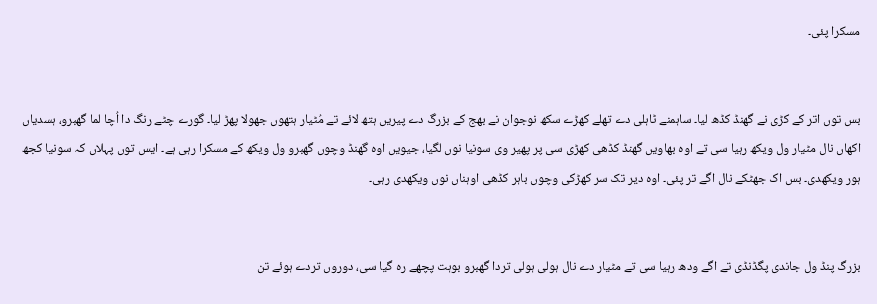مسکرا پئی۔


بس توں اتر کے کڑی نے گھنڈ کڈھ لیا۔ ساہمنے ٹاہلی دے تھلے کھڑے سکھ نوجوان نے بھج کے بزرگ دے پیریں ہتھ لائے تے مُٹیار ہتھوں جھولا پھڑ لیا۔ گورے چٹے رنگ دا اُچا لما گھبرو، ہسدیاں اکھاں نال مٹیار ول ویکھ رہیا سی تے اوہ بھاویں گھنڈ کڈھی کھڑی سی پر پھیر وی سونیا نوں لگیا، جیویں اوہ گھنڈ وچوں گھبرو ول ویکھ کے مسکرا رہی ہے۔ ایس توں پہلاں کہ سونیا کجھ ہور ویکھدی۔ بس اک جھٹکے نال اگے تر پئی۔ اوہ دیر تک سر کھڑکی وچوں باہر کڈھی اوہناں نوں ویکھدی رہی۔


بزرگ پنڈ ول جاندی پگڈنڈی تے اگے ودھ رہیا سی تے مٹیار دے نال ہولی ہولی تردا گھبرو بوہت پچھے رہ گیا سی، دوروں تردے ہوئے تن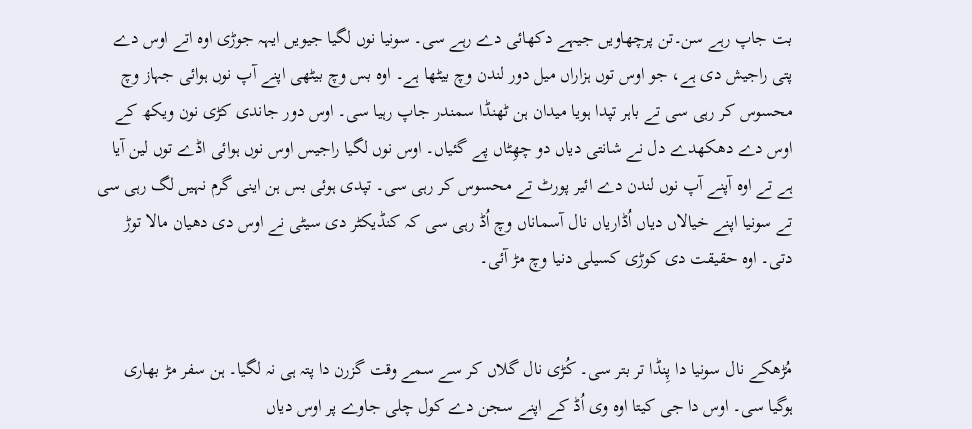بت جاپ رہے سن۔تن پرچھاویں جیہے دکھائی دے رہے سی۔ سونیا نوں لگیا جیویں ایہہ جوڑی اوہ اتے اوس دے پتی راجیش دی ہے، جو اوس توں ہزاراں میل دور لندن وچ بیٹھا ہے۔ اوہ بس وچ بیٹھی اپنے آپ نوں ہوائی جہاز وچ محسوس کر رہی سی تے باہر تپدا ہویا میدان ہن ٹھنڈا سمندر جاپ رہیا سی۔ اوس دور جاندی کڑی نون ویکھ کے اوس دے دھکھدے دل نے شانتی دیاں دو چھِٹاں پے گئیاں۔ اوس نوں لگیا راجیس اوس نوں ہوائی اڈے توں لین آیا ہے تے اوہ آپنے آپ نوں لندن دے ائیر پورٹ تے محسوس کر رہی سی۔ تپدی ہوئی بس ہن اینی گرم نہیں لگ رہی سی تے سونیا اپنے خیالاں دیاں اُڈاریاں نال آسماناں وچ اُڈ رہی سی کہ کنڈیکٹر دی سیٹی نے اوس دی دھیان مالا توڑ دتی۔ اوہ حقیقت دی کوڑی کسیلی دنیا وچ مڑ آئی۔


مُڑھکے نال سونیا دا پِنڈا تر بتر سی۔ کُڑی نال گلاں کر سے سمے وقت گزرن دا پتہ ہی نہ لگیا۔ ہن سفر مڑ بھاری ہوگیا سی۔ اوس دا جی کیتا اوہ وی اُڈ کے اپنے سجن دے کول چلی جاوے پر اوس دیاں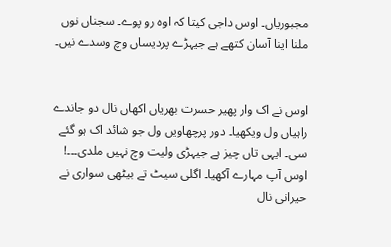مجبوریاں۔ اوس داجی کیتا کہ اوہ رو پوے۔ سجناں نوں ملنا اینا آسان کتھے ہے جیہڑے پردیساں وچ وسدے نیں۔


اوس نے اک وار پھیر حسرت بھریاں اکھاں نال دو جاندے راہیاں ول ویکھیا۔ دور پرچھاویں ول جو شائد اک ہو گئے سی۔ ایہی تاں چیز ہے جیہڑی ولیت وچ نہیں ملدی۔۔۔! اوس آپ مہارے آکھیا۔ اگلی سیٹ تے بیٹھی سواری نے حیرانی نال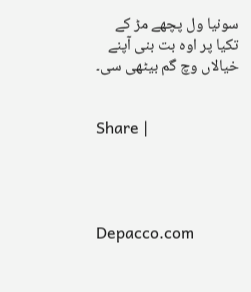سونیا ول پچھے مڑ کے تکیا پر اوہ بت بنی آپنے خیالاں وچ گم بیٹھی سی۔


Share |




Depacco.com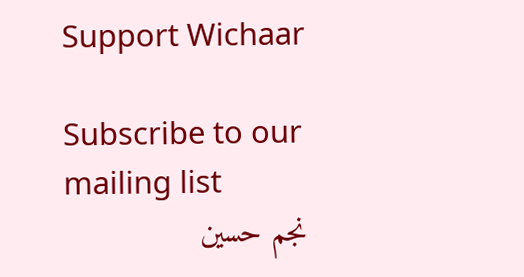Support Wichaar

Subscribe to our mailing list
نجم حسین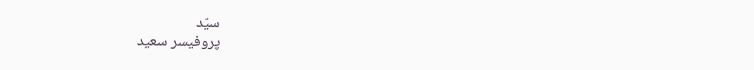سیّد
پروفیسر سعید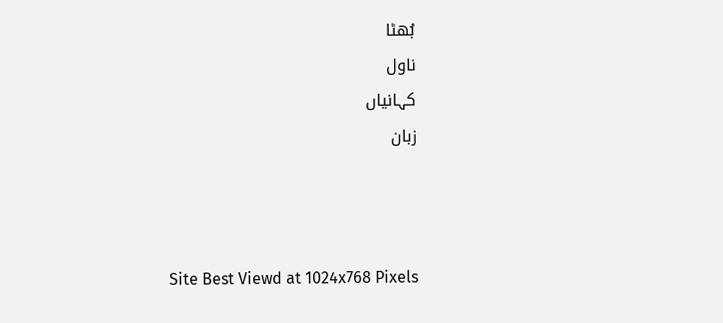بُھٹا
ناول
کہانیاں
زبان



Site Best Viewd at 1024x768 Pixels